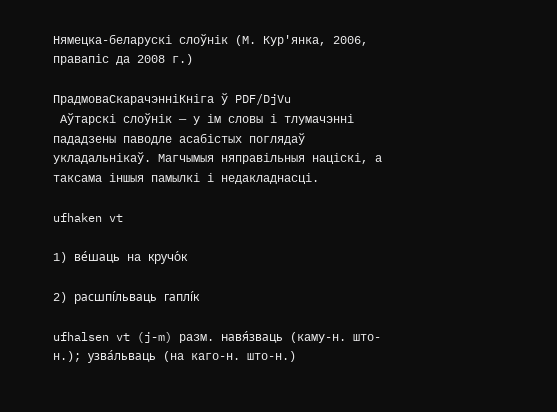Нямецка-беларускі слоўнік (М. Кур'янка, 2006, правапіс да 2008 г.)

ПрадмоваСкарачэнніКніга ў PDF/DjVu
 Аўтарскі слоўнік — у ім словы і тлумачэнні пададзены паводле асабістых поглядаў укладальнікаў. Магчымыя няправільныя націскі, а таксама іншыя памылкі і недакладнасці.

ufhaken vt

1) ве́шаць на кручо́к

2) расшпі́льваць гаплі́к

ufhalsen vt (j-m) разм. навя́зваць (каму-н. што-н.); узва́льваць (на каго-н. што-н.)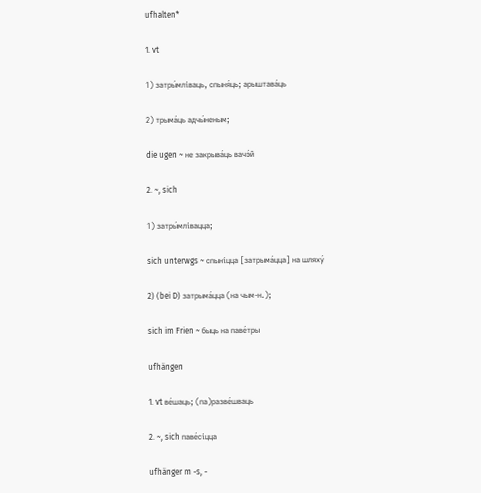ufhalten*

1. vt

1) затры́мліваць, спыня́ць; арыштава́ць

2) трыма́ць адчы́неным;

die ugen ~ не закрыва́ць вачэ́й

2. ~, sich

1) затры́млівацца;

sich unterwgs ~ спыні́цца [затрыма́цца] на шляху́

2) (bei D) затрыма́цца (на чым-н.);

sich im Frien ~ быць на паве́тры

ufhängen

1. vt ве́шаць; (па)разве́шваць

2. ~, sich паве́сіцца

ufhänger m -s, -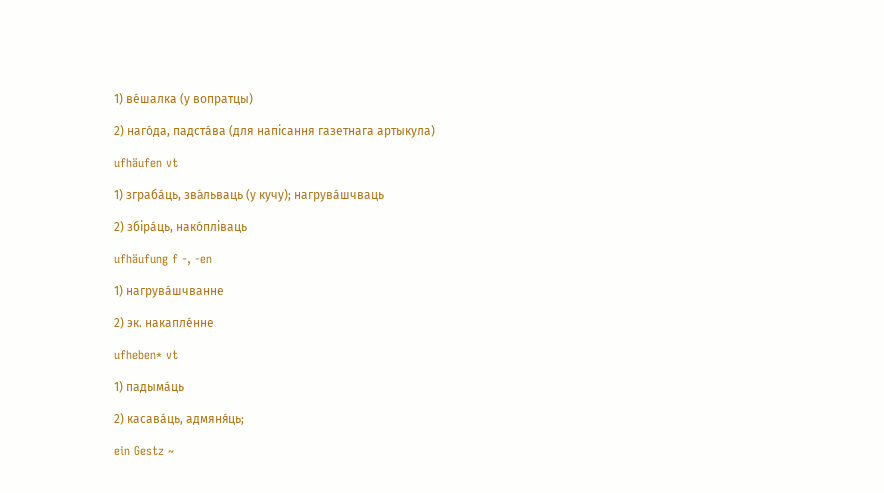1) ве́шалка (у вопратцы)

2) наго́да, падста́ва (для напісання газетнага артыкула)

ufhäufen vt

1) зграба́ць, зва́льваць (у кучу); нагрува́шчваць

2) збіра́ць, нако́пліваць

ufhäufung f -, -en

1) нагрува́шчванне

2) эк. накапле́нне

ufheben* vt

1) падыма́ць

2) касава́ць, адмяня́ць;

ein Gestz ~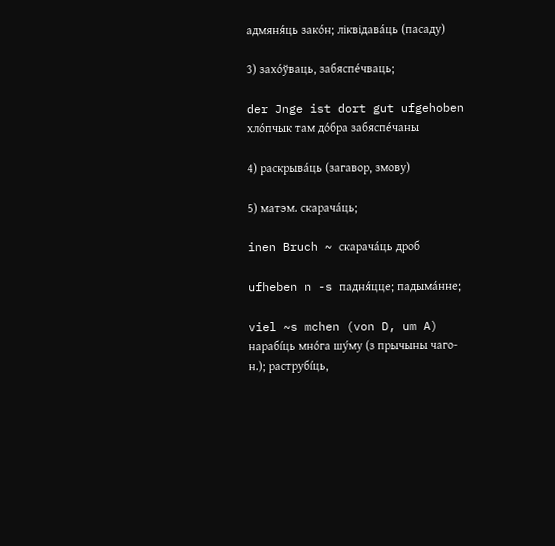адмяня́ць зако́н; ліквідава́ць (пасаду)

3) захо́ўваць, забяспе́чваць;

der Jnge ist dort gut ufgehoben хло́пчык там до́бра забяспе́чаны

4) раскрыва́ць (загавор, змову)

5) матэм. скарача́ць;

inen Bruch ~ скарача́ць дроб

ufheben n -s падня́цце; падыма́нне;

viel ~s mchen (von D, um A) нарабі́ць мно́га шу́му (з прычыны чаго-н.); раструбі́ць,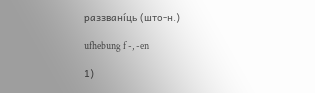раззвані́ць (што-н.)

ufhebung f -, -en

1)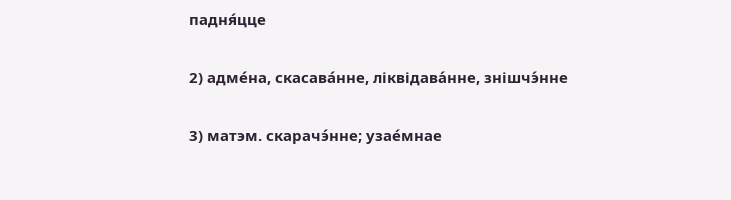падня́цце

2) адме́на, скасава́нне, ліквідава́нне, знішчэ́нне

3) матэм. скарачэ́нне; узае́мнае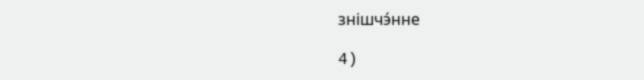знішчэ́нне

4)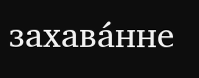захава́нне